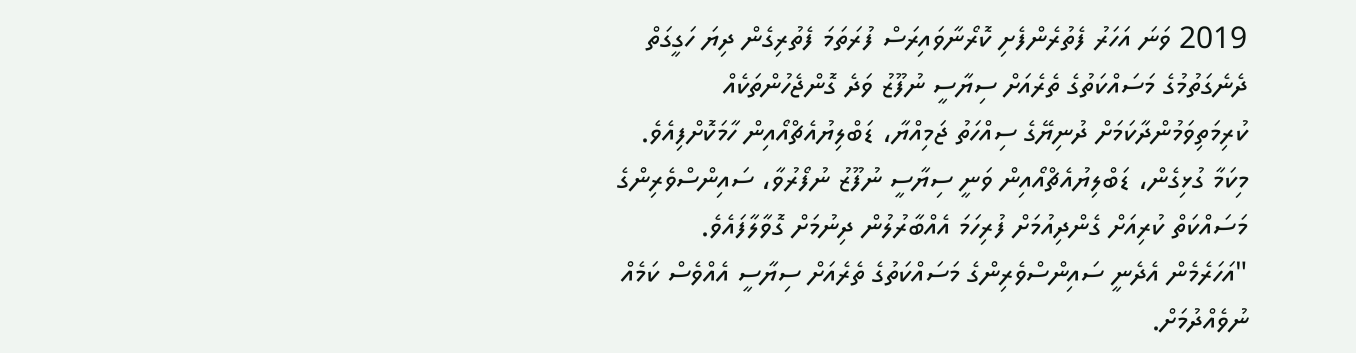2019 ވަނަ އަހަރު ފެތުރެންފެށި ކޮރޯނާވައިރަސް ފުރަތަމަ ފެތުރިގެން ދިޔަ ހަގީގަތް ދެނެގަތުމުގެ މަސައްކަތުގެ ތެރެއަށް ސިޔާސީ ނުފޫޒު ވަދެ ގޮންޖެހުންތަކެއް ކުރިމަތިވަމުންދާކަމަށް ދުނިޔޭގެ ސިއްހަތު ޖަމިއްޔާ، ޑަބްލިޔުއެޗްއޯއިން ހާމަކޮށްފިއެވެ.
މިކަމާ ގުޅިގެން، ޑަބްލިޔުއެޗްއޯއިން ވަނީ ސިޔާސީ ނުފޫޒު ނުފޯރުވާ، ސައިންސްވެރިންގެ މަސައްކަތް ކުރިއަށް ގެންދިއުމަށް ފުރިހަމަ އެއްބާރުލުން ދިނުމަށް ގޮވާލާފައެވެ.
"އަހަރެމެން އެދެނީ ސައިންސްވެރިންގެ މަސައްކަތުގެ ތެރެއަށް ސިޔާސީ އެއްވެސް ކަމެއް ނުވެއްދުމަށް.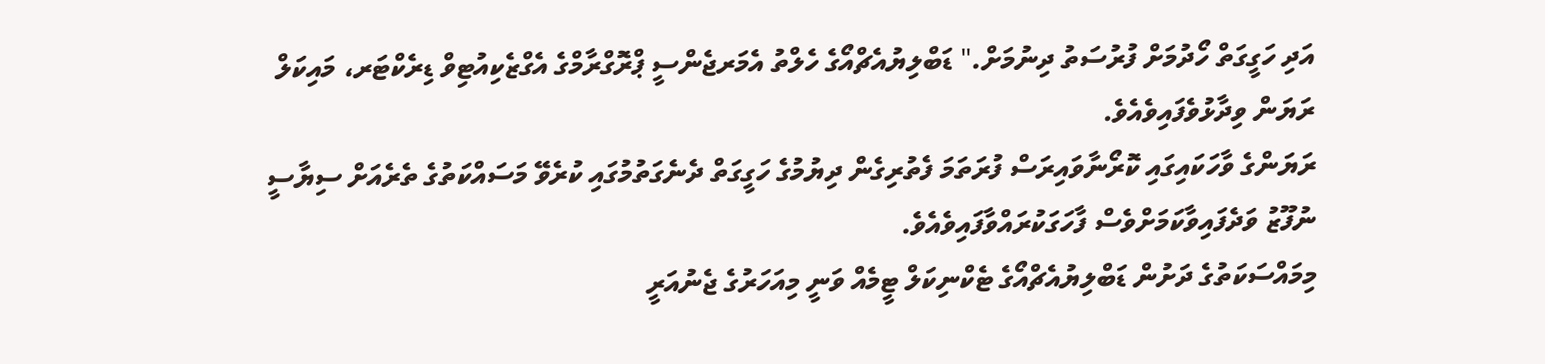އަދި ހަގީގަތް ހޯދުމަށް ފުރުސަތު ދިނުމަށް." ޑަބްލިޔުއެޗްއޯގެ ހެލްތު އެމަރޖެންސީ ޕްރޮގްރާމްގެ އެގްޒެކިއުޓިވް ޑިރެކްޓަރ، މައިކަލް ރަޔަން ވިދާޅުވެފައިވެއެވެ.
ރަޔަންގެ ވާހަކައިގައި ކޮރޯނާވައިރަސް ފުރަތަމަ ފެތުރިގެން ދިޔުމުގެ ހަގީގަތް ދެނެގަތުމުގައި ކުރެވޭ މަސައްކަތުގެ ތެރެއަށް ސިޔާސީ ނުފޫޒު ވަދެފައިވާކަމަށްވެސް ފާހަގަކުރައްވާފައިވެއެވެ.
މިމައްސަކަތުގެ ދަށުން ޑަބްލިޔުއެޗްއޯގެ ޓެކްނިކަލް ޓީމެއް ވަނީ މިއަހަރުގެ ޖެނުއަރީ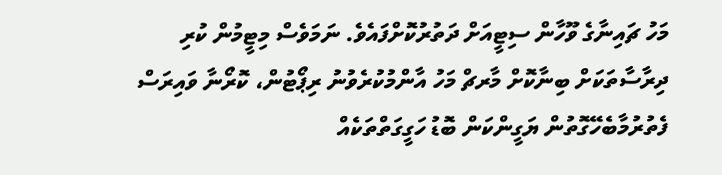މަހު ޗައިނާގެ ވޫހާން ސިޓީއަށް ދަތުރުކޮށްފައެވެ. ނަމަވެސް މިޓީމުން ކުރި ދިރާސާތަކަށް ބިނާކޮށް މާރޗް މަހު އާންމުކުރެވުނު ރިޕޯޓުން، ކޮރޯނާ ވައިރަސް ފެތުރުމާބެހޭގޮތުން ޔަގީންކަން ބޮޑު ހަގީގަތްތަކެއް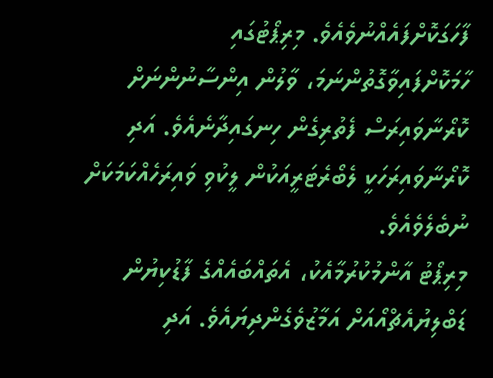ފާހަގަކޮށްފައެއްނުވެއެވެ. މިރިޕޯޓުގައި ހާމަކޮށްފައިވާގޮތުންނަމަ، ވާލުން އިންސާނުންނަށް ކޮރޯނާވައިރަސް ފެތުރިގެން ހިނގައިދާނެއެވެ. އަދި ކޮރޯނާވައިރަހަކީ ލެބޯރެޓަރީއަކުން ލީކުވި ވައިރަހެއްކަމަކަށް ނުބެލެވެއެވެ.
މިރިޕޯޓު އާންމުކުރުމާއެކު، އެތައްބައެއްގެ ފާޑުކިޔުން ޑަބްލިޔުއެޗްއޯއަށް އަމާޒުވެގެންދިޔައެވެ. އަދި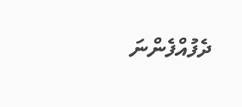ދެފުއްފެންނަ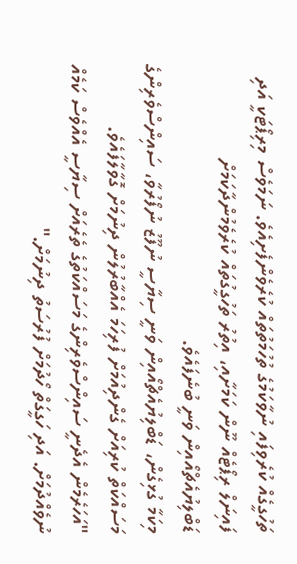ތަހުގީގެއް ކުރެވިފައި ނުވާކަމުގެ ތުހުމަތުތައް ކުރެވެންފެށިއެވެ. ނަމަވެސް މިރިޕޯޓަކީ އަދި ފައިނަލް ރިޕޯޓެއް ނޫން ކަމަށާއި، އިތުރު ތަހުގީގުތައް ކުރެވެމުންދާކަމަށް ޑަބްލިޔުއެޗްއޯއިން ވަނީ ބުނެފައެވެ.
މިކަމާ ގުޅިގެން، ޑަބްލިޔުއެޗްއޯއިން ވަނީ ސިޔާސީ ނުފޫޒު ނުފޯރުވާ، ސައިންސްވެރިންގެ މަސައްކަތް ކުރިއަށް ގެންދިއުމަށް ފުރިހަމަ އެއްބާރުލުން ދިނުމަށް ގޮވާލާފައެވެ.
"އަހަރެމެން އެދެނީ ސައިންސްވެރިންގެ މަސައްކަތުގެ ތެރެއަށް ސިޔާސީ އެއްވެސް ކަމެއް ނުވެއްދުމަށް. އަދި ހަގީގަތް ހޯދުމަށް ފުރުސަތު ދިނުމަށް."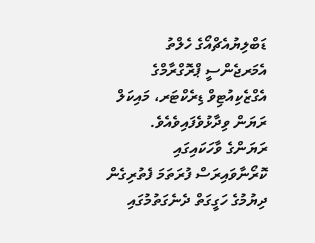ޑަބްލިޔުއެޗްއޯގެ ހެލްތު އެމަރޖެންސީ ޕްރޮގްރާމްގެ އެގްޒެކިއުޓިވް ޑިރެކްޓަރ، މައިކަލް ރަޔަން ވިދާޅުވެފައިވެއެވެ.
ރަޔަންގެ ވާހަކައިގައި ކޮރޯނާވައިރަސް ފުރަތަމަ ފެތުރިގެން ދިޔުމުގެ ހަގީގަތް ދެނެގަތުމުގައި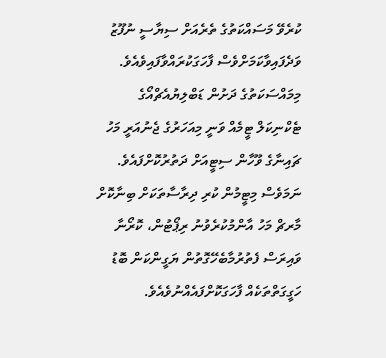ކުރެވޭ މަސައްކަތުގެ ތެރެއަށް ސިޔާސީ ނުފޫޒު ވަދެފައިވާކަމަށްވެސް ފާހަގަކުރައްވާފައިވެއެވެ.
މިމައްސަކަތުގެ ދަށުން ޑަބްލިޔުއެޗްއޯގެ ޓެކްނިކަލް ޓީމެއް ވަނީ މިއަހަރުގެ ޖެނުއަރީ މަހު ޗައިނާގެ ވޫހާން ސިޓީއަށް ދަތުރުކޮށްފައެވެ. ނަމަވެސް މިޓީމުން ކުރި ދިރާސާތަކަށް ބިނާކޮށް މާރޗް މަހު އާންމުކުރެވުނު ރިޕޯޓުން، ކޮރޯނާ ވައިރަސް ފެތުރުމާބެހޭގޮތުން ޔަގީންކަން ބޮޑު ހަގީގަތްތަކެއް ފާހަގަކޮށްފައެއްނުވެއެވެ.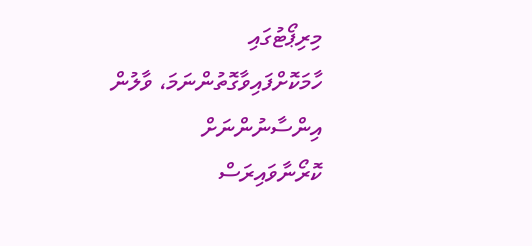މިރިޕޯޓުގައި ހާމަކޮށްފައިވާގޮތުންނަމަ، ވާލުން އިންސާނުންނަށް ކޮރޯނާވައިރަސް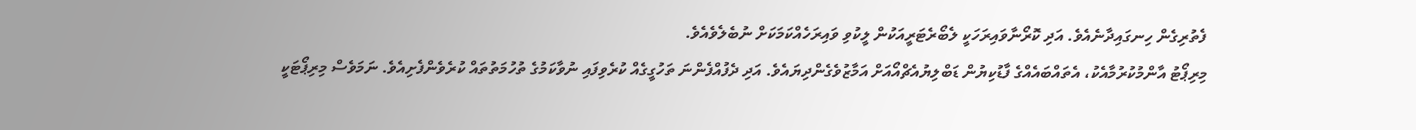ފެތުރިގެން ހިނގައިދާނެއެވެ. އަދި ކޮރޯނާވައިރަހަކީ ލެބޯރެޓަރީއަކުން ލީކުވި ވައިރަހެއްކަމަކަށް ނުބެލެވެއެވެ.
މިރިޕޯޓު އާންމުކުރުމާއެކު، އެތައްބައެއްގެ ފާޑުކިޔުން ޑަބްލިޔުއެޗްއޯއަށް އަމާޒުވެގެންދިޔައެވެ. އަދި ދެފުއްފެންނަ ތަހުގީގެއް ކުރެވިފައި ނުވާކަމުގެ ތުހުމަތުތައް ކުރެވެންފެށިއެވެ. ނަމަވެސް މިރިޕޯޓަކީ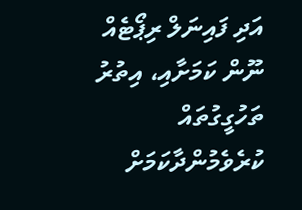އަދި ފައިނަލް ރިޕޯޓެއް ނޫން ކަމަށާއި، އިތުރު ތަހުގީގުތައް ކުރެވެމުންދާކަމަށް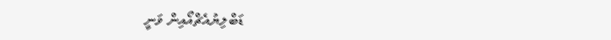ޑަބްލިޔުއެޗްއޯއިން ވަނީ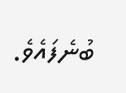ބުނެފައެވެ.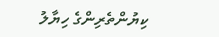ކިޔުންތެރިންގެ ހިޔާލު